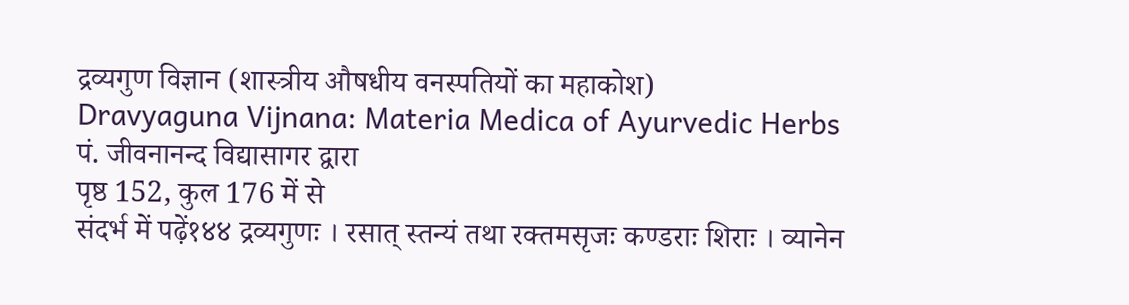द्रव्यगुण विज्ञान (शास्त्रीय औषधीय वनस्पतियों का महाकोश)
Dravyaguna Vijnana: Materia Medica of Ayurvedic Herbs
पं. जीवनानन्द विद्यासागर द्वारा
पृष्ठ 152, कुल 176 में से
संदर्भ में पढ़ें१४४ द्रव्यगुणः । रसात् स्तन्यं तथा रक्तमसृजः कण्डराः शिराः । व्यानेन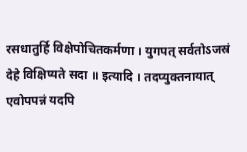रसधातुर्हि विक्षेपोचितकर्मणा । युगपत् सर्वतोऽजस्रं देहे विक्षिप्यते सदा ॥ इत्यादि । तदप्युक्तनायात् एवोपपन्नं यदपि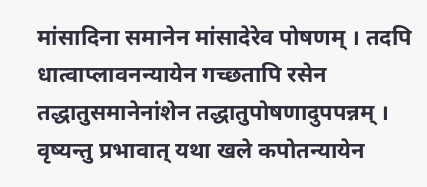मांसादिना समानेन मांसादेरेव पोषणम् । तदपि धात्वाप्लावनन्यायेन गच्छतापि रसेन तद्धातुसमानेनांशेन तद्धातुपोषणादुपपन्नम् । वृष्यन्तु प्रभावात् यथा खले कपोतन्यायेन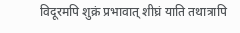विदूरमपि शुक्रं प्रभावात् शीघ्रं याति तथात्रापि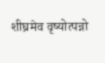शीघ्रमेव वृष्योत्पन्नो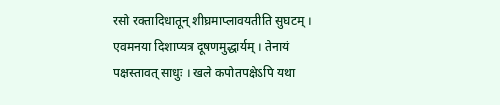रसो रक्तादिधातून् शीघ्रमाप्लावयतीति सुघटम् । एवमनया दिशाप्यत्र दूषणमुद्धार्यम् । तेनायं पक्षस्तावत् साधुः । खले कपोतपक्षेऽपि यथा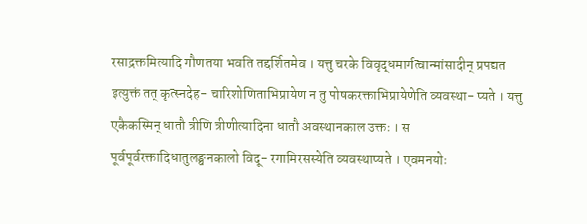रसाद्रक्तमित्यादि गौणतया भवति तद्दर्शितमेव । यत्तु चरके विवृद्धमार्गत्वान्मांसादीन् प्रपद्यत इत्युक्तं तत् कृत्स्नदेह- चारिशोणिताभिप्रायेण न तु पोषकरक्ताभिप्रायेणेति व्यवस्था- प्यते । यत्तु एकैकस्मिन् धातौ त्रीणि त्रीणीत्यादिना धातौ अवस्थानकाल उक्तः । स पूर्वपूर्वरक्तादिधातुलङ्घनकालो विदू- रगामिरसस्येति व्यवस्थाप्यते । एवमनयोः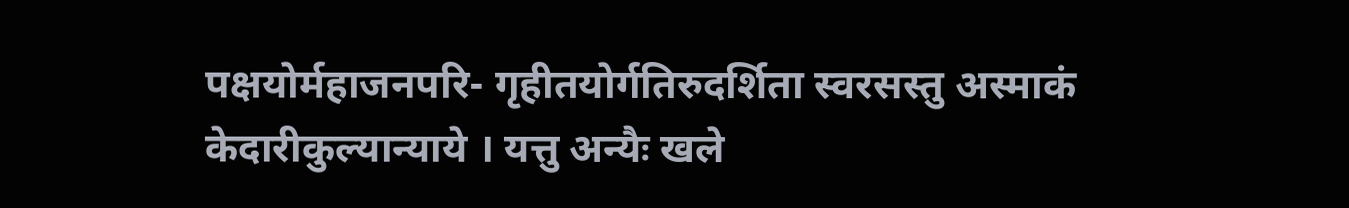पक्षयोर्महाजनपरि- गृहीतयोर्गतिरुदर्शिता स्वरसस्तु अस्माकं केदारीकुल्यान्याये । यत्तु अन्यैः खले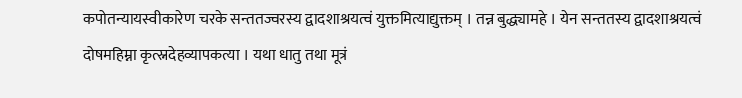कपोतन्यायस्वीकारेण चरके सन्ततज्वरस्य द्वादशाश्रयत्वं युक्तमित्याद्युक्तम् । तन्न बुद्ध्यामहे । येन सन्ततस्य द्वादशाश्रयत्वं दोषमहिम्ना कृत्स्नदेहव्यापकत्या । यथा धातु तथा मूत्रं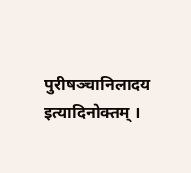पुरीषञ्चानिलादय इत्यादिनोक्तम् ।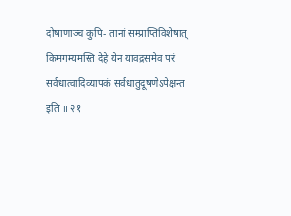दोषाणाञ्च कुपि- तानां सम्प्राप्तिविशेषात् किमगम्यमस्ति देहे येन यावद्रसमेव परं सर्वधात्वादिव्यापकं सर्वधातुदूषणेऽपेक्षन्त इति ॥ २१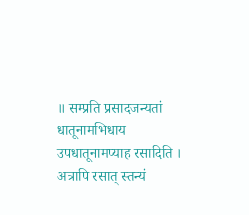॥ सम्प्रति प्रसादजन्यतां धातूनामभिधाय उपधातूनामप्याह रसादिति । अत्रापि रसात् स्तन्यं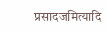प्रसादजमित्यादि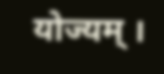योज्यम् ।